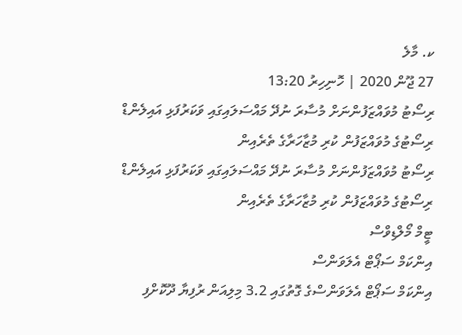ކ. މާލެ
27 ޖޫން 2020 | ހޮނިހިރު 13:20
ރިސޯޓު މުވައްޒަފުންނަށް މުސާރަ ނުދޭ މައްސަލައިގައި ވަކަރުފަޅި އައިލެންޑް ރިސޯޓުގެ މުވައްޒަފުން ކުރި މުޒާހަރާގެ ތެރެއިން
ރިސޯޓު މުވައްޒަފުންނަށް މުސާރަ ނުދޭ މައްސަލައިގައި ވަކަރުފަޅި އައިލެންޑް ރިސޯޓުގެ މުވައްޒަފުން ކުރި މުޒާހަރާގެ ތެރެއިން
ޓީމް މޯލްޑިވްސް
އިންކަމް ސަޕޯޓް އެލަވަންސް
އިންކަމް ސަޕޯޓް އެލަވަންސްގެ ގޮތުގައި 3.2 މިލިއަން ރުފިޔާ ދޫކޮށްފި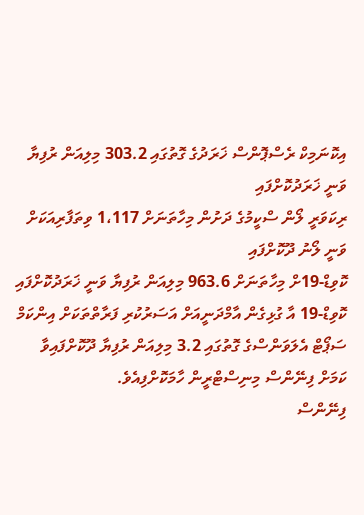އިކޮނަމިކް ރެސްޕޮންސް ޚަރަދުގެ ގޮތުގައި 303.2 މިލިއަން ރުފިޔާ ވަނީ ޚަރަދުކޮށްފައި
ރިކަވަރީ ލޯން ސްކީމުގެ ދަށުން މިހާތަނަށް 1،117 ވިތަފާރިއަކަށް ވަނީ ލޯނު ދޫކޮށްފައި
ކޮވިޑް-19ށް މިހާތަނަށް 963.6 މިލިއަން ރުފިޔާ ވަނީ ޚަރަދުކޮށްފައި
ކޮވިޑް-19 އާ ގުޅިގެން އާމްދަނީއަށް އަސަރުކުރި ފަރާތްތަކަށް އިންކަމް ސަޕޯޓް އެލަވަންސްގެ ގޮތުގައި 3.2 މިލިއަން ރުފިޔާ ދޫކޮށްފައިވާ ކަމަށް ފިނޭންސް މިނިސްޓްރީން ހާމަކޮށްފިއެވެ.
ފިނޭންސް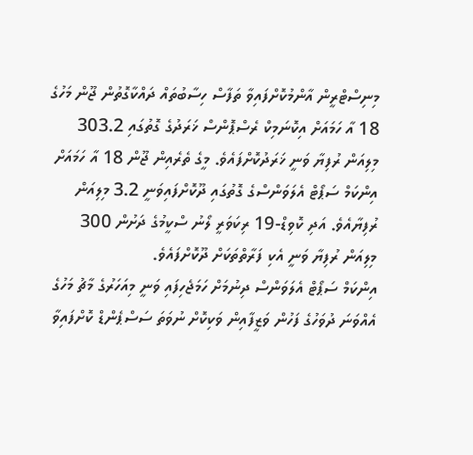މިނިސްޓްރީން އާންމުކޮށްފައިވާ ތަފާސް ހިސާބުތައް ދައްކާގޮތުން ޖޫން މަހުގެ 18 އާ ހަމައަށް އިކޮނަމިކް ރެސްޕޮންސް ޚަރަދުގެ ގޮތުގައި 303.2 މިލިއަން ރުފިޔާ ވަނީ ޚަރަދުކޮށްފައެވެ. މީގެ ތެރެއިން ޖޫން 18 އާ ހަމައަށް އިންކަމް ސަޕޯޓް އެލަވަންސްގެ ގޮތުގައި ދޫކޮށްފައިވަނީ 3.2 މިލިއަން ރުފިޔާއެވެ. އަދި ކޮވިޑް-19 ރިކަވަރީ ލޯނު ސްކީމުގެ ދަށުން 300 މިލިއަން ރުފިޔާ ވަނީ އެކި ފަރާތްތަކަށް ދޫކޮށްފައެވެ.
އިންކަމް ސަޕޯޓް އެލަވަންސް ދިނުމަށް ހަމަޖެހިފައި ވަނީ މިއަހަރުގެ މާޗު މަހުގެ އެއްވަނަ ދުވަހުގެ ފަހުން ވަޒީފާއިން ވަކިކޮށް ނުވަތަ ސަސްޕެންޑް ކޮށްފައިވާ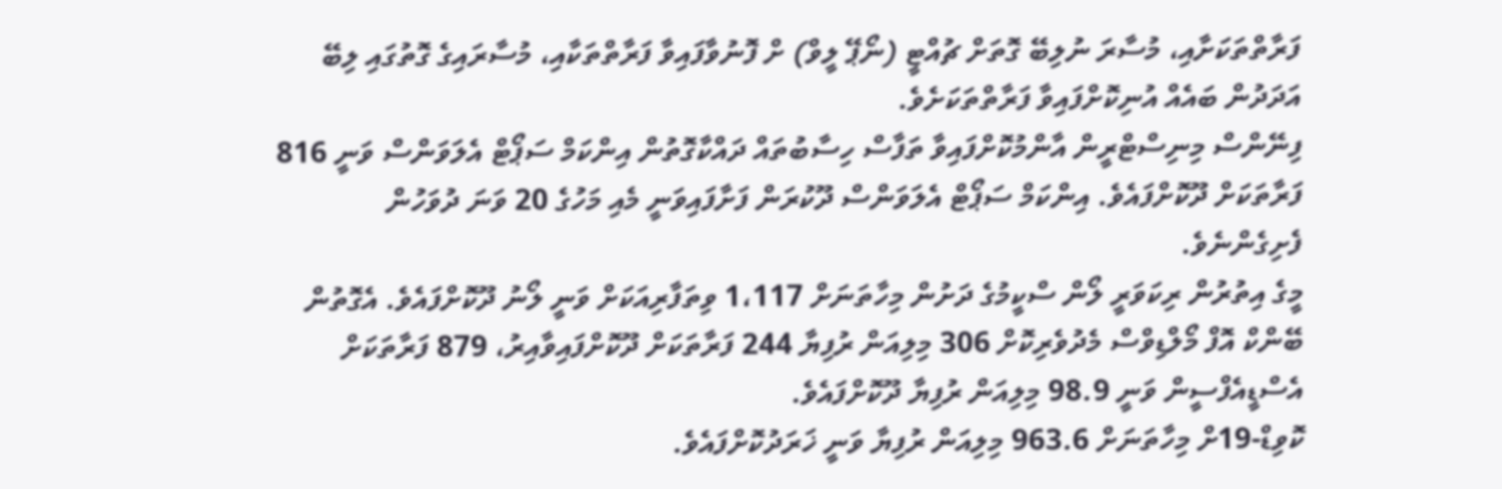ފަރާތްތަކަށާއި، މުސާރަ ނުލިބޭ ގޮތަށް ޗުއްޓީ (ނޯޕޭ ލީވް) ށް ފޮނުވާފައިވާ ފަރާތްތަކާއި، މުސާރައިގެ ގޮތުގައި ލިބޭ އަދަދުން ބައެއް އުނިކޮށްފައިވާ ފަރާތްތަކަށެވެ.
ފިނޭންސް މިނިސްޓްރީން އާންމުކޮށްފައިވާ ތަފާސް ހިސާބުތައް ދައްކާގޮތުން އިންކަމް ސަޕޯޓް އެލަވަންސް ވަނީ 816 ފަރާތަކަށް ދޫކޮށްފައެވެ. އިންކަމް ސަޕޯޓް އެލަވަންސް ދޫކުރަން ފަށާފައިވަނީ މެއި މަހުގެ 20 ވަނަ ދުވަހުން ފެށިގެންނެވެ.
މީގެ އިތުރުން ރިކަވަރީ ލޯން ސްކީމުގެ ދަށުން މިހާތަނަށް 1،117 ވިތަފާރިއަކަށް ވަނީ ލޯނު ދޫކޮށްފައެވެ. އެގޮތުން ބޭންކް އޮފް މޯލްޑިވްސް މެދުވެރިކޮށް 306 މިލިއަން ރުފިޔާ 244 ފަރާތަކަށް ދޫކޮށްފައިވާއިރު، 879 ފަރާތަކަށް އެސްޑީއެފްސީން ވަނީ 98.9 މިލިއަން ރުފިޔާ ދޫކޮށްފައެވެ.
ކޮވިޑް-19ށް މިހާތަނަށް 963.6 މިލިއަން ރުފިޔާ ވަނީ ޚަރަދުކޮށްފައެވެ.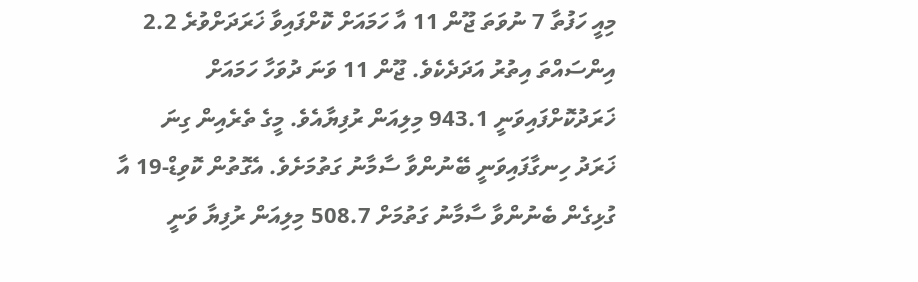މިއީ ހަފުތާ 7 ނުވަތަ ޖޫން 11 އާ ހަމައަށް ކޮށްފައިވާ ޚަރަދަށްވުރެ 2.2 އިންސައްތަ އިތުރު އަދަދެކެވެ. ޖޫން 11 ވަނަ ދުވަހާ ހަމައަށް ޚަރަދުކޮށްފައިވަނީ 943.1 މިލިއަން ރުފިޔާއެވެ. މީގެ ތެރެއިން ގިނަ ޚަރަދު ހިނގާފައިވަނީ ބޭނުންވާ ސާމާނު ގަތުމަށެވެ. އެގޮތުން ކޮވިޑް-19 އާ ގުޅިގެން ބެނުންވާ ސާމާނު ގަތުމަށް 508.7 މިލިއަން ރުފިޔާ ވަނީ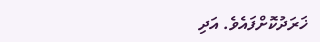ޚަރަދުކޮށްފައެވެ. އަދި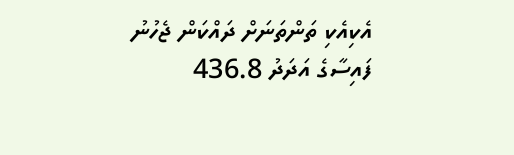އެކިއެކި ތަންތަނަށް ދައްކަން ޖެހުނު ފައިސާގެ އަދަދު 436.8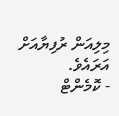މިލިއަން ރުފިޔާއަށް އަރައެވެ.
- ކޮމެންޓް